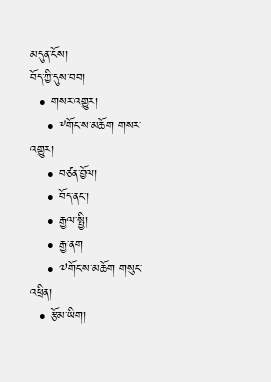མདུན་ངོས།
བོད་ཀྱི་དུས་བབ།
  • གསར་འགྱུར།
    • ༸གོང་ས་མཆོག གསར་འགྱུར།
    • བཙན་བྱོལ།
    • བོད་ནང་།
    • རྒྱལ་སྤྱི།
    • རྒྱ་ནག
    • ༧གོང་ས་མཆོག གསུང་འཕྲིན།
  • རྩོམ་ཡིག།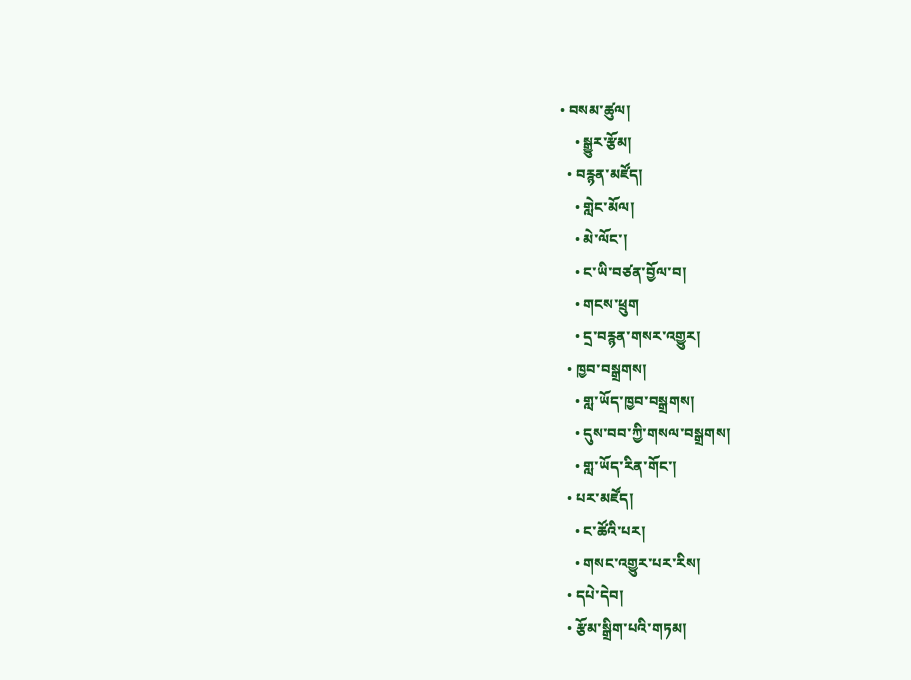• བསམ་ཚུལ།
    • སྒྱུར་རྩོམ།
  • བརྙན་མཛོད།
    • གླེང་མོལ།
    • མེ་ལོང་།
    • ང་ཡི་བཙན་བྱོལ་བ།
    • གངས་ཕྲུག
    • དྲ་བརྙན་གསར་འགྱུར།
  • ཁྱབ་བསྒྲགས།
    • གླ་ཡོད་ཁྱབ་བསྒྲགས།
    • དུས་བབ་ཀྱི་གསལ་བསྒྲགས།
    • གླ་ཡོད་རིན་གོང་།
  • པར་མཛོད།
    • ང་ཚོའི་པར།
    • གསང་འགྱུར་པར་རིས།
  • དཔེ་དེབ།
  • རྩོམ་སྒྲིག་པའི་གཏམ།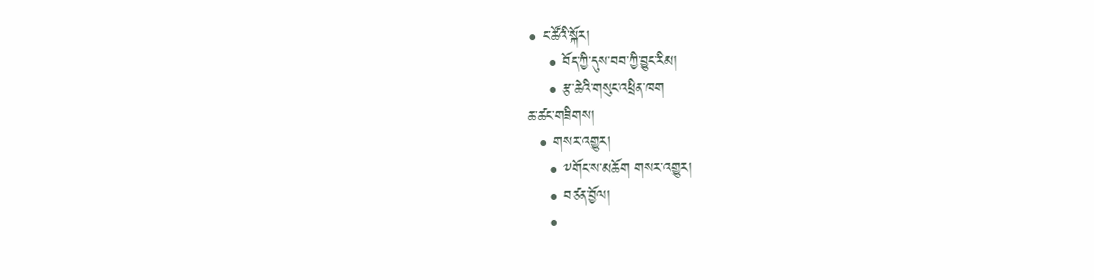• ང་ཚོའི་སྐོར།
    • བོད་ཀྱི་དུས་བབ་ཀྱི་བྱུང་རིམ།
    • རྩ་ཆེའི་གསུང་འཕྲིན་ཁག
ཆ་ཚང་གཟིགས།
  • གསར་འགྱུར།
    • ༸གོང་ས་མཆོག གསར་འགྱུར།
    • བཙན་བྱོལ།
    •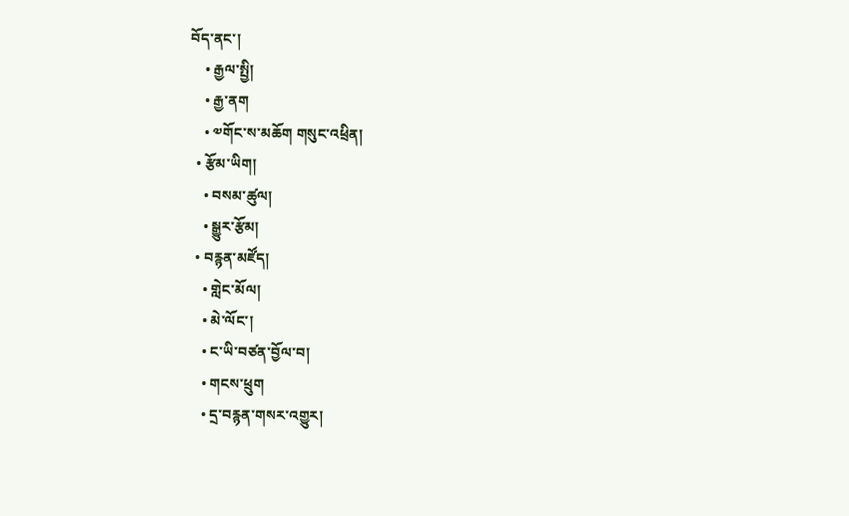བོད་ནང་།
    • རྒྱལ་སྤྱི།
    • རྒྱ་ནག
    • ༧གོང་ས་མཆོག གསུང་འཕྲིན།
  • རྩོམ་ཡིག།
    • བསམ་ཚུལ།
    • སྒྱུར་རྩོམ།
  • བརྙན་མཛོད།
    • གླེང་མོལ།
    • མེ་ལོང་།
    • ང་ཡི་བཙན་བྱོལ་བ།
    • གངས་ཕྲུག
    • དྲ་བརྙན་གསར་འགྱུར།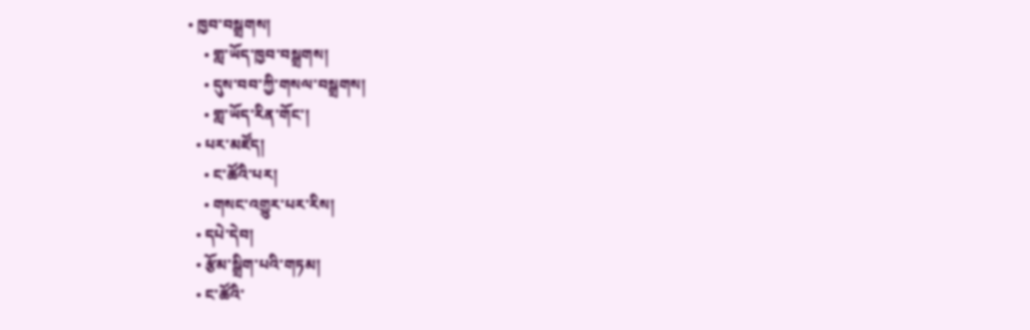• ཁྱབ་བསྒྲགས།
    • གླ་ཡོད་ཁྱབ་བསྒྲགས།
    • དུས་བབ་ཀྱི་གསལ་བསྒྲགས།
    • གླ་ཡོད་རིན་གོང་།
  • པར་མཛོད།
    • ང་ཚོའི་པར།
    • གསང་འགྱུར་པར་རིས།
  • དཔེ་དེབ།
  • རྩོམ་སྒྲིག་པའི་གཏམ།
  • ང་ཚོའི་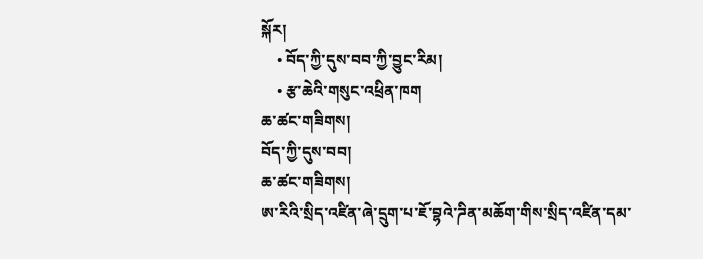སྐོར།
    • བོད་ཀྱི་དུས་བབ་ཀྱི་བྱུང་རིམ།
    • རྩ་ཆེའི་གསུང་འཕྲིན་ཁག
ཆ་ཚང་གཟིགས།
བོད་ཀྱི་དུས་བབ།
ཆ་ཚང་གཟིགས།
ཨ་རིའི་སྲིད་འཛིན་ཞེ་དྲུག་པ་ཇོ་བྷའེ་ཌིན་མཆོག་གིས་སྲིད་འཛིན་དམ་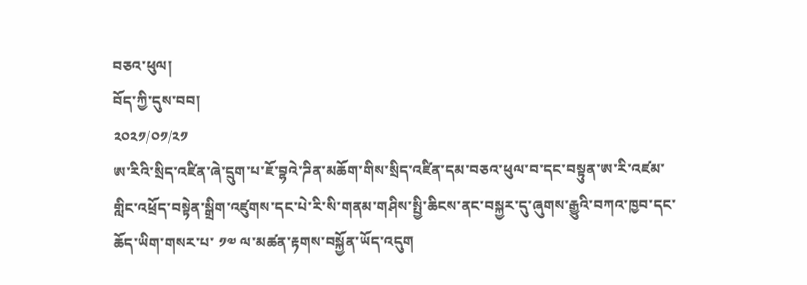བཅའ་ཕུལ།
བོད་ཀྱི་དུས་བབ།
༢༠༢༡/༠༡/༢༡
ཨ་རིའི་སྲིད་འཛིན་ཞེ་དྲུག་པ་ཇོ་བྷའེ་ཌིན་མཆོག་གིས་སྲིད་འཛིན་དམ་བཅའ་ཕུལ་བ་དང་བསྟུན་ཨ་རི་འཛམ་གླིང་འཕྲོད་བསྟེན་སྒྲིག་འཛུགས་དང་པེ་རི་སི་གནམ་གཤིས་སྤྱི་ཆིངས་ནང་བསྐྱར་དུ་ཞུགས་རྒྱུའི་བཀའ་ཁྱབ་དང་ཆོད་ཡིག་གསར་པ་ ༡༧ ལ་མཚན་རྟགས་བསྐྱོན་ཡོད་འདུག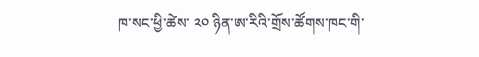ཁ་སང་ཕྱི་ཚེས་ ༢༠ ཉིན་ཨ་རིའི་གྲོས་ཚོགས་ཁང་གི་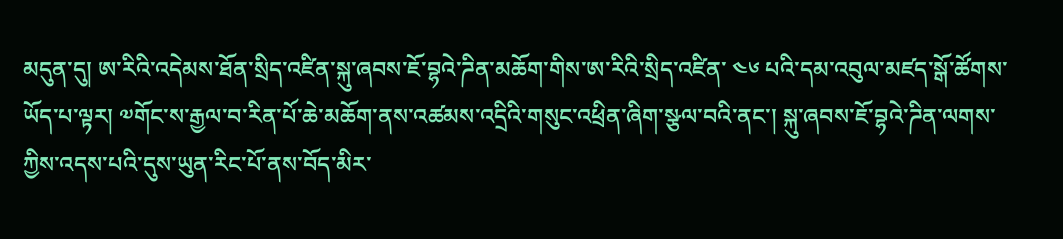མདུན་དུ། ཨ་རིའི་འདེམས་ཐོན་སྲིད་འཛིན་སྐུ་ཞབས་ཇོ་བྷའེ་ཌིན་མཆོག་གིས་ཨ་རིའི་སྲིད་འཛིན་ ༤༦ པའི་དམ་འབུལ་མཛད་སྒོ་ཚོགས་ཡོད་པ་ལྟར། ༧གོང་ས་རྒྱལ་བ་རིན་པོ་ཆེ་མཆོག་ནས་འཚམས་འདྲིའི་གསུང་འཕྲིན་ཞིག་སྩལ་བའི་ནང་། སྐུ་ཞབས་ཇོ་བྷའེ་ཌིན་ལགས་ཀྱིས་འདས་པའི་དུས་ཡུན་རིང་པོ་ནས་བོད་མིར་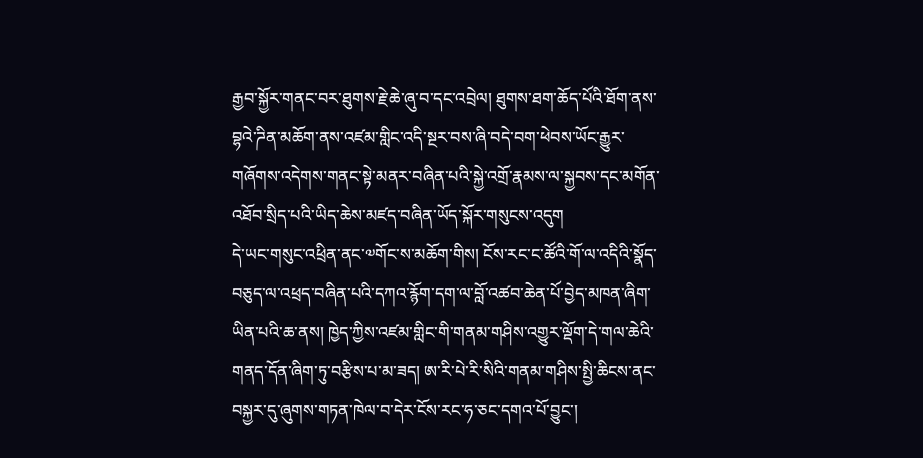རྒྱབ་སྐྱོར་གནང་བར་ཐུགས་རྗེ་ཆེ་ཞུ་བ་དང་འབྲེལ། ཐུགས་ཐག་ཆོད་པོའི་ཐོག་ནས་བྷའེ་ཌིན་མཆོག་ནས་འཛམ་གླིང་འདི་སྔར་བས་ཞི་བདེ་བག་ཕེབས་ཡོང་རྒྱུར་གཞོགས་འདེགས་གནང་སྟེ་མནར་བཞིན་པའི་སྐྱེ་འགྲོ་རྣམས་ལ་སྐྱབས་དང་མགོན་འཐོབ་སྲིད་པའི་ཡིད་ཆེས་མཛད་བཞིན་ཡོད་སྐོར་གསུངས་འདུག
དེ་ཡང་གསུང་འཕྲིན་ནང་༧གོང་ས་མཆོག་གིས། ངོས་རང་ང་ཚོའི་གོ་ལ་འདིའི་སྣོད་བཅུད་ལ་འཕྲད་བཞིན་པའི་དཀའ་རྙོག་དག་ལ་བློ་འཚབ་ཆེན་པོ་བྱེད་མཁན་ཞིག་ཡིན་པའི་ཆ་ནས། ཁྱེད་ཀྱིས་འཛམ་གླིང་གི་གནམ་གཤིས་འགྱུར་ལྡོག་དེ་གལ་ཆེའི་གནད་དོན་ཞིག་ཏུ་བརྩིས་པ་མ་ཟད། ཨ་རི་པེ་རི་སིའི་གནམ་གཤིས་སྤྱི་ཆིངས་ནང་བསྐྱར་དུ་ཞུགས་གཏན་ཁེལ་བ་དེར་ངོས་རང་ཧ་ཅང་དགའ་པོ་བྱུང་།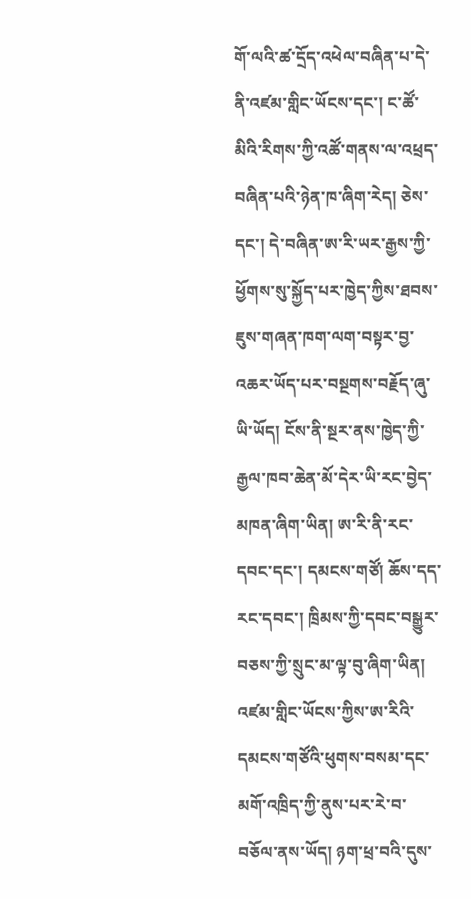གོ་ལའི་ཚ་དྲོད་འཕེལ་བཞིན་པ་དེ་ནི་འཛམ་གླིང་ཡོངས་དང་། ང་ཚོ་མིའི་རིགས་ཀྱི་འཚོ་གནས་ལ་འཕྲད་བཞིན་པའི་ཉེན་ཁ་ཞིག་རེད། ཅེས་དང་། དེ་བཞིན་ཨ་རི་ཡར་རྒྱས་ཀྱི་ཕྱོགས་སུ་སྐྱོད་པར་ཁྱེད་ཀྱིས་ཐབས་ཇུས་གཞན་ཁག་ལག་བསྟར་བྱ་འཆར་ཡོད་པར་བསྔགས་བརྗོད་ཞུ་ཡི་ཡོད། ངོས་ནི་སྔར་ནས་ཁྱེད་ཀྱི་རྒྱལ་ཁབ་ཆེན་མོ་དེར་ཡི་རང་བྱེད་མཁན་ཞིག་ཡིན། ཨ་རི་ནི་རང་དབང་དང་། དམངས་གཙོ། ཆོས་དད་རང་དབང་། ཁྲིམས་ཀྱི་དབང་བསྒྱུར་བཅས་ཀྱི་སྲུང་མ་ལྟ་བུ་ཞིག་ཡིན། འཛམ་གླིང་ཡོངས་ཀྱིས་ཨ་རིའི་དམངས་གཙོའི་ཕུགས་བསམ་དང་མགོ་འཁྲིད་ཀྱི་ནུས་པར་རེ་བ་བཅོལ་ནས་ཡོད། ཉག་ཕྲ་བའི་དུས་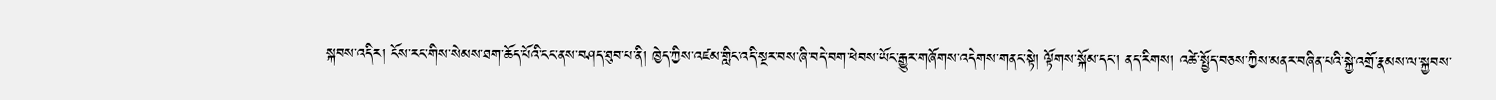སྐབས་འདིར། ངོས་རང་གིས་སེམས་ཐག་ཆོད་པོའི་ངང་ནས་བཤད་ཐུབ་པ་ནི། ཁྱེད་ཀྱིས་འཛམ་གླིང་འདི་སྔར་བས་ཞི་བདེ་བག་ཕེབས་ཡོང་རྒྱུར་གཞོགས་འདེགས་གནང་སྟེ། ལྟོགས་སྐོམ་དང་། ནད་རིགས། འཚེ་སྤྱོད་བཅས་ཀྱིས་མནར་བཞིན་པའི་སྐྱེ་འགྲོ་རྣམས་ལ་སྐྱབས་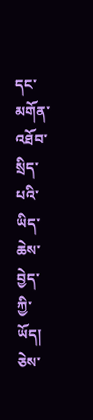དང་མགོན་འཐོབ་སྲིད་པའི་ཡིད་ཆེས་བྱེད་ཀྱི་ཡོད། ཅེས་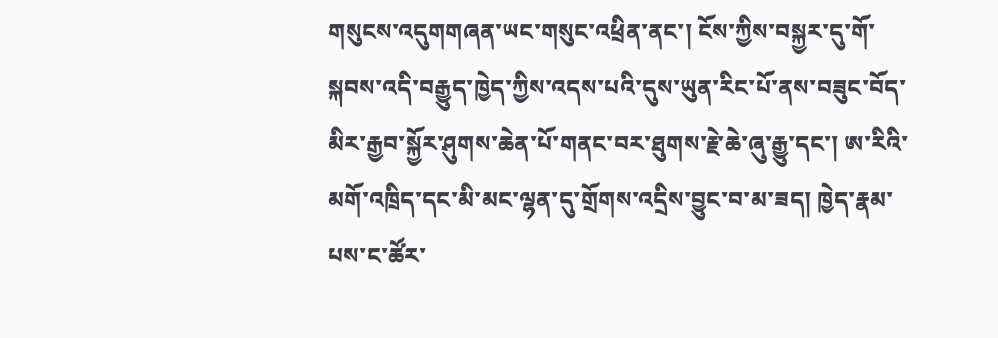གསུངས་འདུགགཞན་ཡང་གསུང་འཕྲིན་ནང་། ངོས་ཀྱིས་བསྐྱར་དུ་གོ་སྐབས་འདི་བརྒྱུད་ཁྱེད་ཀྱིས་འདས་པའི་དུས་ཡུན་རིང་པོ་ནས་བཟུང་བོད་མིར་རྒྱབ་སྐྱོར་ཤུགས་ཆེན་པོ་གནང་བར་ཐུགས་རྗེ་ཆེ་ཞུ་རྒྱུ་དང་། ཨ་རིའི་མགོ་འཁྲིད་དང་མི་མང་ལྷན་དུ་གྲོགས་འདྲིས་བྱུང་བ་མ་ཟད། ཁྱེད་རྣམ་པས་ང་ཚོར་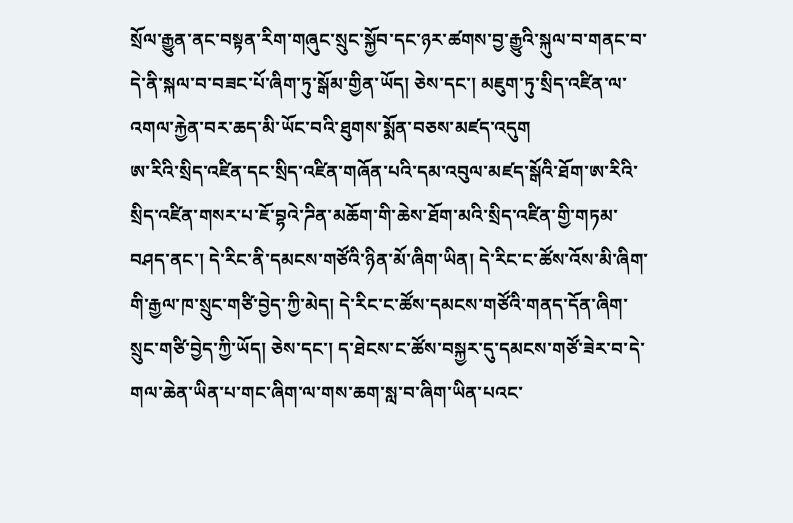སྲོལ་རྒྱུན་ནང་བསྟན་རིག་གཞུང་སྲུང་སྐྱོབ་དང་ཉར་ཚགས་བྱ་རྒྱུའི་སྐུལ་བ་གནང་བ་དེ་ནི་སྐལ་བ་བཟང་པོ་ཞིག་ཏུ་སྒོམ་གྱིན་ཡོད། ཅེས་དང་། མཇུག་ཏུ་སྲིད་འཛིན་ལ་འགལ་རྐྱེན་བར་ཆད་མི་ཡོང་བའི་ཐུགས་སྨོན་བཅས་མཛད་འདུག
ཨ་རིའི་སྲིད་འཛིན་དང་སྲིད་འཛིན་གཞོན་པའི་དམ་འབུལ་མཛད་སྒོའི་ཐོག་ཨ་རིའི་སྲིད་འཛིན་གསར་པ་ཇོ་བྷའེ་ཌིན་མཆོག་གི་ཆེས་ཐོག་མའི་སྲིད་འཛིན་གྱི་གཏམ་བཤད་ནང་། དེ་རིང་ནི་དམངས་གཙོའི་ཉིན་མོ་ཞིག་ཡིན། དེ་རིང་ང་ཚོས་འོས་མི་ཞིག་གི་རྒྱལ་ཁ་སྲུང་གཙི་བྱེད་ཀྱི་མེད། དེ་རིང་ང་ཚོས་དམངས་གཙོའི་གནད་དོན་ཞིག་སྲུང་གཙི་བྱེད་ཀྱི་ཡོད། ཅེས་དང་། ད་ཐེངས་ང་ཚོས་བསྐྱར་དུ་དམངས་གཙོ་ཟེར་བ་དེ་གལ་ཆེན་ཡིན་པ་གང་ཞིག་ལ་གས་ཆག་སླ་བ་ཞིག་ཡིན་པའང་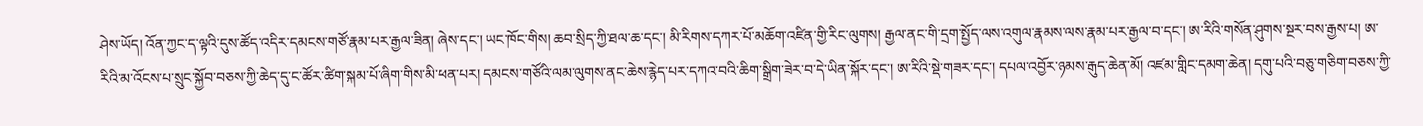ཤེས་ཡོད། འོན་ཀྱང་ད་ལྟའི་དུས་ཚོད་འདིར་དམངས་གཙོ་རྣམ་པར་རྒྱལ་ཟིན། ཞེས་དང་། ཡང་ཁོང་གིས། ཆབ་སྲིད་ཀྱི་ཐལ་ཆ་དང་། མི་རིགས་དཀར་པོ་མཆོག་འཛིན་གྱི་རིང་ལུགས། རྒྱལ་ནང་གི་དྲག་སྤྱོད་ལས་འགུལ་རྣམས་ལས་རྣམ་པར་རྒྱལ་བ་དང་། ཨ་རིའི་གསོན་ཤུགས་སྔར་བས་རྒྱས་པ། ཨ་རིའི་མ་འོངས་པ་སྲུང་སྐྱོབ་བཅས་ཀྱི་ཆེད་དུ་ང་ཚོར་ཚིག་སྐམ་པོ་ཞིག་གིས་མི་ཕན་པར། དམངས་གཙོའི་ལམ་ལུགས་ནང་ཆེས་རྙེད་པར་དཀའ་བའི་ཆིག་སྒྲིག་ཟེར་བ་དེ་ཡིན་སྐོར་དང་། ཨ་རིའི་སྡེ་གཟར་དང་། དཔལ་འབྱོར་ཉམས་རྒུད་ཆེན་མོ། འཛམ་གླིང་དམག་ཆེན། དགུ་པའི་བཅུ་གཅིག་བཅས་ཀྱི་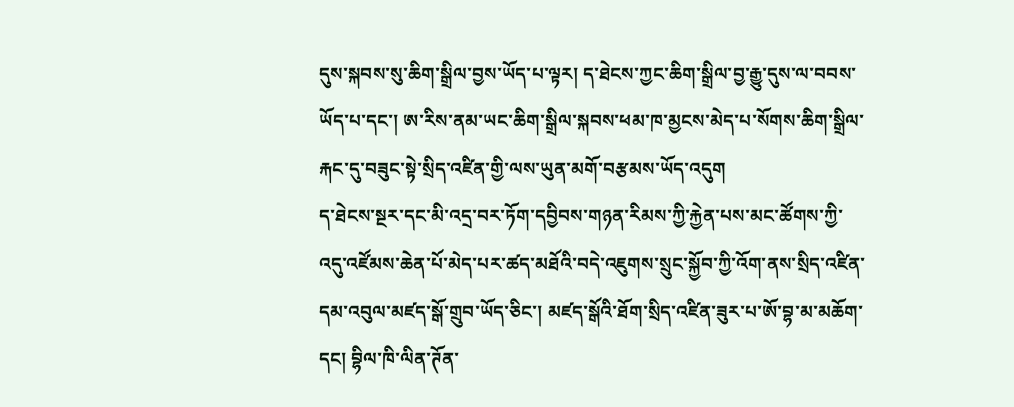དུས་སྐབས་སུ་ཆིག་སྒྲིལ་བྱས་ཡོད་པ་ལྟར། ད་ཐེངས་ཀྱང་ཆིག་སྒྲིལ་བྱ་རྒྱུ་དུས་ལ་བབས་ཡོད་པ་དང་། ཨ་རིས་ནམ་ཡང་ཆིག་སྒྲིལ་སྐབས་ཕམ་ཁ་མྱངས་མེད་པ་སོགས་ཆིག་སྒྲིལ་རྐང་དུ་བཟུང་སྟེ་སྲིད་འཛིན་གྱི་ལས་ཡུན་མགོ་བརྩམས་ཡོད་འདུག
ད་ཐེངས་སྔར་དང་མི་འདྲ་བར་ཏོག་དབྱིབས་གཉན་རིམས་ཀྱི་རྐྱེན་པས་མང་ཚོགས་ཀྱི་འདུ་འཛོམས་ཆེན་པོ་མེད་པར་ཚད་མཐོའི་བདེ་འཇུགས་སྲུང་སྐྱོབ་ཀྱི་འོག་ནས་སྲིད་འཛིན་དམ་འབུལ་མཛད་སྒོ་གྲུབ་ཡོད་ཅིང་། མཛད་སྒོའི་ཐོག་སྲིད་འཛིན་ཟུར་པ་ཨོ་བྷ་མ་མཆོག་དང། བྷིལ་ཁི་ལིན་ཊོན་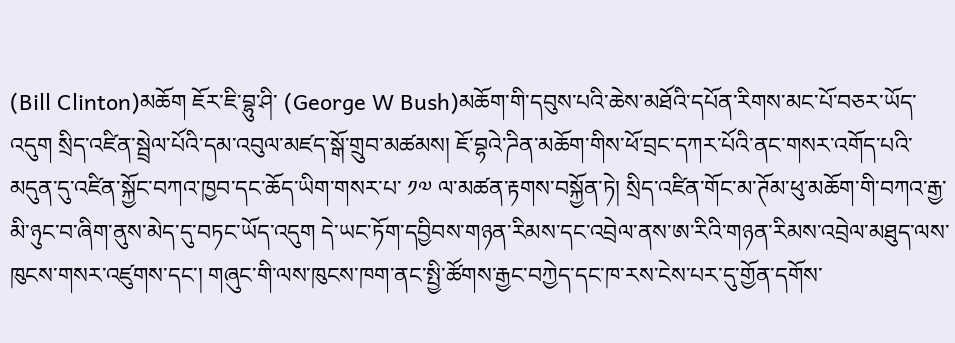(Bill Clinton)མཆོག ཇོར་ཇི་བྷུ་ཤི་ (George W Bush)མཆོག་གི་དབུས་པའི་ཆེས་མཐོའི་དཔོན་རིགས་མང་པོ་བཅར་ཡོད་འདུག སྲིད་འཛིན་སྦྲེལ་པོའི་དམ་འབུལ་མཛད་སྒོ་གྲུབ་མཚམས། ཇོ་བྷའེ་ཌིན་མཆོག་གིས་ཕོ་བྲང་དཀར་པོའི་ནང་གསར་འགོད་པའི་མདུན་དུ་འཛིན་སྐྱོང་བཀའ་ཁྱབ་དང་ཆོད་ཡིག་གསར་པ་ ༡༧ ལ་མཚན་རྟགས་བསྐྱོན་ཏེ། སྲིད་འཛིན་གོང་མ་ཊོམ་ཕུ་མཆོག་གི་བཀའ་རྒྱ་མི་ཉུང་བ་ཞིག་ནུས་མེད་དུ་བཏང་ཡོད་འདུག དེ་ཡང་ཏོག་དབྱིབས་གཉན་རིམས་དང་འབྲེལ་ནས་ཨ་རིའི་གཉན་རིམས་འབྲེལ་མཐུད་ལས་ཁུངས་གསར་འཛུགས་དང་། གཞུང་གི་ལས་ཁུངས་ཁག་ནང་སྤྱི་ཚོགས་རྒྱང་བཀྱེད་དང་ཁ་རས་ངེས་པར་དུ་གྱོན་དགོས་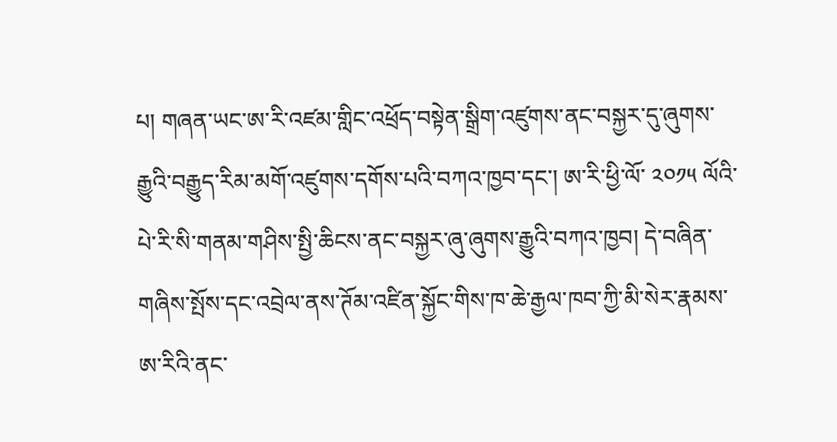པ། གཞན་ཡང་ཨ་རི་འཛམ་གླིང་འཕྲོད་བསྟེན་སྒྲིག་འཛུགས་ནང་བསྐྱར་དུ་ཞུགས་རྒྱུའི་བརྒྱུད་རིམ་མགོ་འཛུགས་དགོས་པའི་བཀའ་ཁྱབ་དང་། ཨ་རི་ཕྱི་ལོ་ ༢༠༡༥ ལོའི་པེ་རི་སི་གནམ་གཤིས་སྤྱི་ཆིངས་ནང་བསྐྱར་ཞུ་ཞུགས་རྒྱུའི་བཀའ་ཁྱབ། དེ་བཞིན་གཞིས་སྤོས་དང་འབྲེལ་ནས་ཊོམ་འཛིན་སྐྱོང་གིས་ཁ་ཆེ་རྒྱལ་ཁབ་ཀྱི་མི་སེར་རྣམས་ཨ་རིའི་ནང་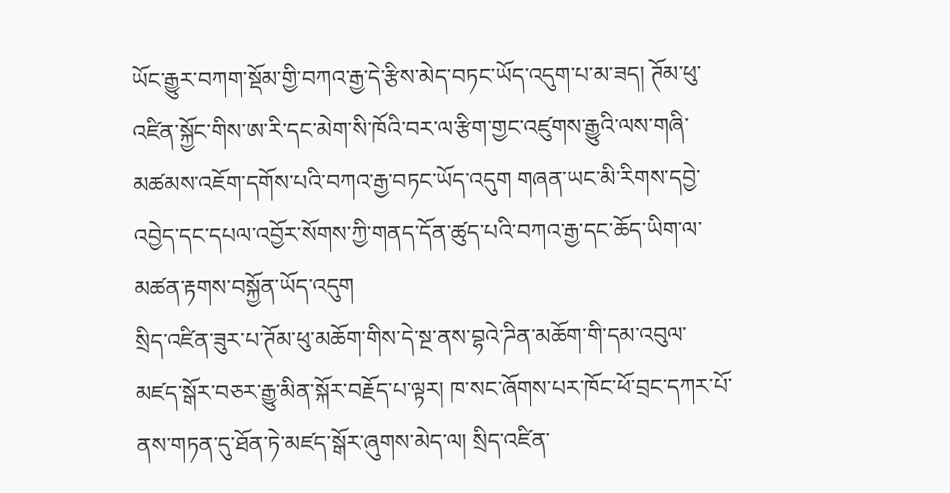ཡོང་རྒྱུར་བཀག་སྡོམ་གྱི་བཀའ་རྒྱ་དེ་རྩིས་མེད་བཏང་ཡོད་འདུག་པ་མ་ཟད། ཊོམ་ཕུ་འཛིན་སྐྱོང་གིས་ཨ་རི་དང་མེག་སི་ཁོའི་བར་ལ་རྩིག་གྱང་འཛུགས་རྒྱུའི་ལས་གཞི་མཚམས་འཇོག་དགོས་པའི་བཀའ་རྒྱ་བཏང་ཡོད་འདུག གཞན་ཡང་མི་རིགས་དབྱེ་འབྱེད་དང་དཔལ་འབྱོར་སོགས་ཀྱི་གནད་དོན་ཚུད་པའི་བཀའ་རྒྱ་དང་ཆོད་ཡིག་ལ་མཚན་རྟགས་བསྐྱོན་ཡོད་འདུག
སྲིད་འཛིན་ཟུར་པ་ཊོམ་ཕུ་མཆོག་གིས་དེ་སྔ་ནས་བྷའེ་ཌིན་མཆོག་གི་དམ་འབུལ་མཛད་སྒོར་བཅར་རྒྱུ་མིན་སྐོར་བརྗོད་པ་ལྟར། ཁ་སང་ཞོགས་པར་ཁོང་ཕོ་བྲང་དཀར་པོ་ནས་གཏན་དུ་ཐོན་ཏེ་མཛད་སྒོར་ཞུགས་མེད་ལ། སྲིད་འཛིན་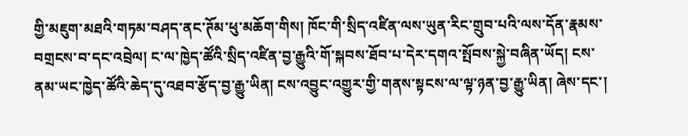གྱི་མཇུག་མཐའི་གཏམ་བཤད་ནང་ཊོམ་ཕུ་མཆོག་གིས། ཁོང་གི་སྲིད་འཛིན་ལས་ཡུན་རིང་གྲུབ་པའི་ལས་དོན་རྣམས་བགྲངས་བ་དང་འབྲེལ། ང་ལ་ཁྱེད་ཚོའི་སྲིད་འཛིན་བྱ་རྒྱུའི་གོ་སྐབས་ཐོབ་པ་དེར་དགའ་སྤོབས་སྐྱེ་བཞིན་ཡོད། ངས་ནམ་ཡང་ཁྱེད་ཚོའི་ཆེད་དུ་འཐབ་རྩོད་བྱ་རྒྱུ་ཡིན། ངས་འབྱུང་འགྱུར་གྱི་གནས་སྟངས་ལ་ལྟ་ཉན་བྱ་རྒྱུ་ཡིན། ཞེས་དང་།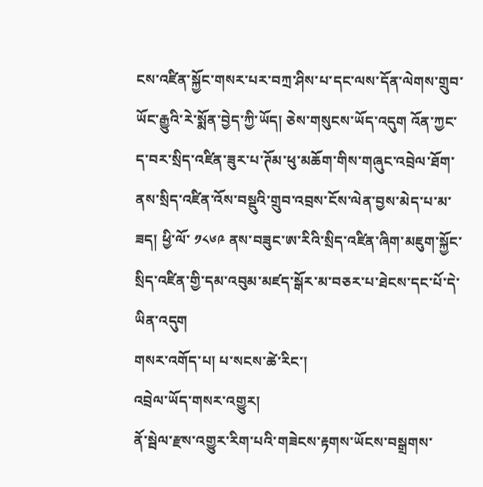ངས་འཛིན་སྐྱོང་གསར་པར་བཀྲ་ཤིས་པ་དང་ལས་དོན་ལེགས་གྲུབ་ཡོང་རྒྱུའི་རེ་སྨོན་བྱེད་ཀྱི་ཡོད། ཅེས་གསུངས་ཡོད་འདུག འོན་ཀྱང་ད་བར་སྲིད་འཛིན་ཟུར་པ་ཊོམ་ཕུ་མཆོག་གིས་གཞུང་འབྲེལ་ཐོག་ནས་སྲིད་འཛིན་འོས་བསྡུའི་གྲུབ་འབྲས་ངོས་ལེན་བྱས་མེད་པ་མ་ཟད། ཕྱི་ལོ་ ༡༨༦༩ ནས་བཟུང་ཨ་རིའི་སྲིད་འཛིན་ཞིག་མཇུག་སྐྱོང་སྲིད་འཛིན་གྱི་དམ་འབུམ་མཛད་སྒོར་མ་བཅར་པ་ཐེངས་དང་པོ་དེ་ཡིན་འདུག
གསར་འགོད་པ། པ་སངས་ཚེ་རིང་།
འབྲེལ་ཡོད་གསར་འགྱུར།
ནོ་སྦེལ་རྫས་འགྱུར་རིག་པའི་གཟེངས་རྟགས་ཡོངས་བསྒྲགས་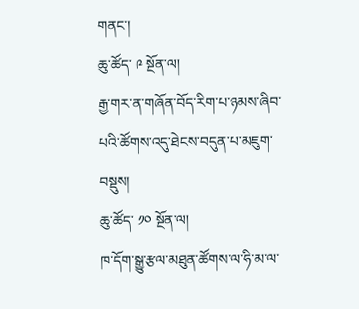གནང་།
ཆུ་ཚོད་ ༩ སྔོན་ལ།
རྒྱ་གར་ན་གཞོན་བོད་རིག་པ་ཉམས་ཞིབ་པའི་ཚོགས་འདུ་ཐེངས་བདུན་པ་མཇུག་བསྡུས།
ཆུ་ཚོད་ ༡༠ སྔོན་ལ།
ཁ་དོག་སྒྱུ་རྩལ་མཐུན་ཚོགས་ལ་ཧི་མ་ལ་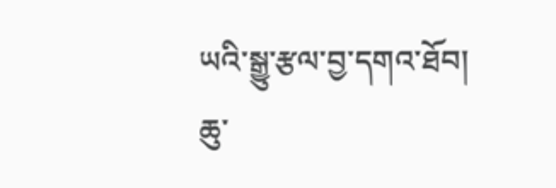ཡའི་སྒྱུ་རྩལ་བྱ་དགའ་ཐོབ།
ཆུ་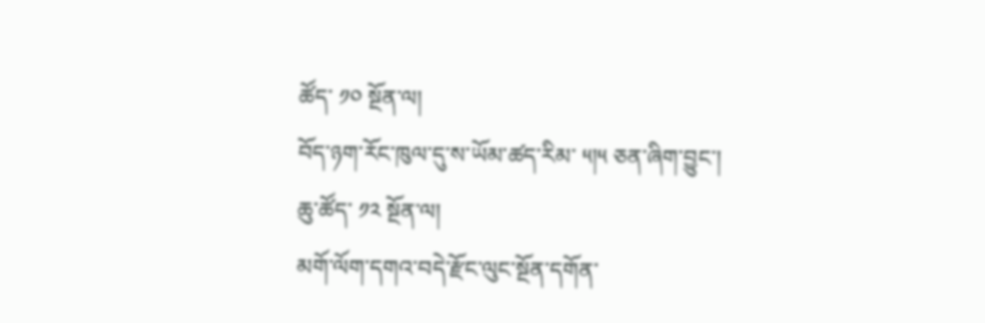ཚོད་ ༡༠ སྔོན་ལ།
བོད་ཉག་རོང་ཁུལ་དུ་ས་ཡོམ་ཚད་རིམ་ ༥།༥ ཅན་ཞིག་བྱུང་།
ཆུ་ཚོད་ ༡༢ སྔོན་ལ།
མགོ་ལོག་དགའ་བདེ་རྫོང་ལུང་སྔོན་དགོན་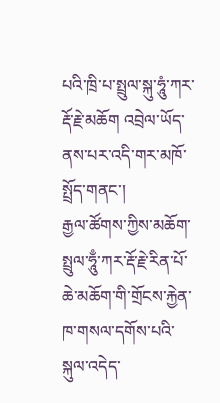པའི་ཁྲི་པ་སྤྲུལ་སྐུ་ཧཱུཾ་ཀར་རྡོ་རྗེ་མཆོག འབྲེལ་ཡོད་ནས་པར་འདི་གར་མཁོ་སྤྲོད་གནང་།
རྒྱལ་ཚོགས་ཀྱིས་མཆོག་སྤྲུལ་ཧཱུྃ་ཀར་རྡོ་རྗེ་རིན་པོ་ཆེ་མཆོག་གི་གྲོངས་རྐྱེན་ཁ་གསལ་དགོས་པའི་སྐུལ་འདེད་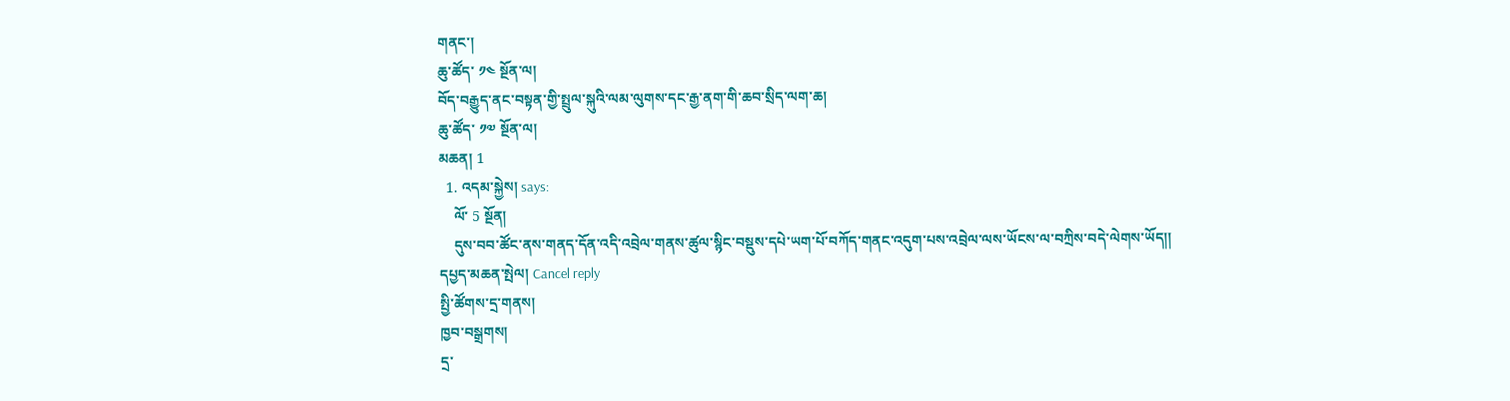གནང་།
ཆུ་ཚོད་ ༡༤ སྔོན་ལ།
བོད་བརྒྱུད་ནང་བསྟན་གྱི་སྤྲུལ་སྐུའི་ལམ་ལུགས་དང་རྒྱ་ནག་གི་ཆབ་སྲིད་ལག་ཆ།
ཆུ་ཚོད་ ༡༧ སྔོན་ལ།
མཆན། 1
  1. འདམ་སྐྱེས། says:
    ལོ་ 5 སྔོན།
    དུས་བབ་ཚོང་ནས་གནད་དོན་འདི་འབྲེལ་གནས་ཚུལ་སྙིང་བསྡུས་དཔེ་ཡག་པོ་བཀོད་གནང་འདུག་པས་འབྲེལ་ལས་ཡོངས་ལ་བཀྲིས་བདེ་ལེགས་ཡོད།།
དཔྱད་མཆན་སྤེལ། Cancel reply
སྤྱི་ཚོགས་དྲ་གནས།
ཁྱབ་བསྒྲགས།
དྲ་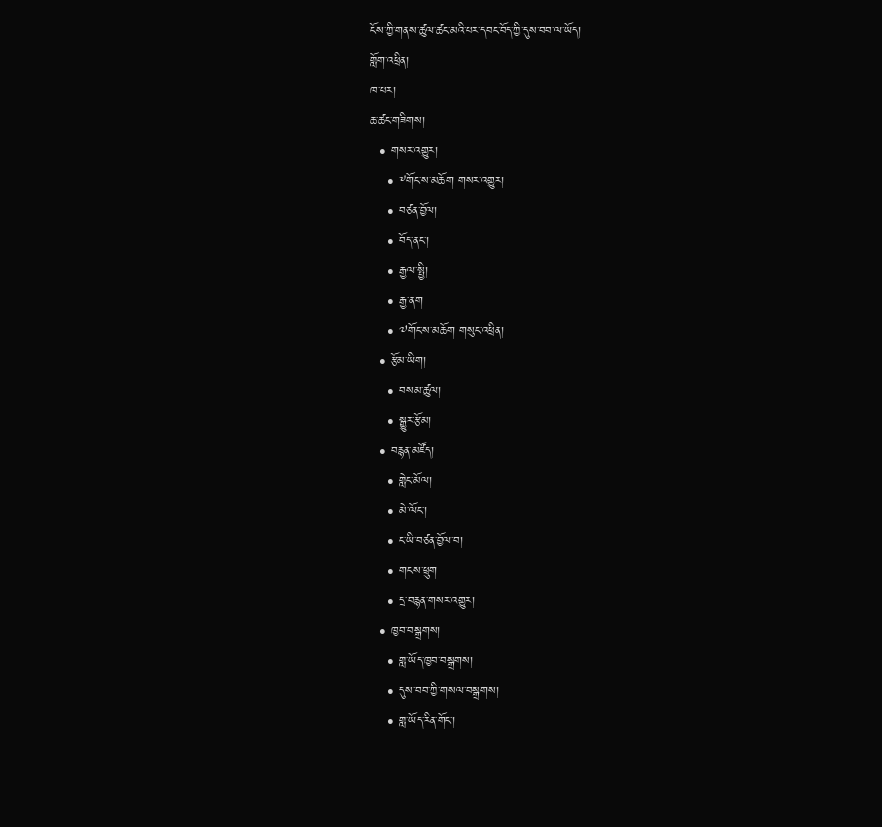ངོས་ཀྱི་གནས་ཚུལ་ཚང་མའི་པར་དབང་བོད་ཀྱི་དུས་བབ་ལ་ཡོད།
གློག་འཕྲིན།
ཁ་པར།
ཆ་ཚང་གཟིགས།
  • གསར་འགྱུར།
    • ༸གོང་ས་མཆོག གསར་འགྱུར།
    • བཙན་བྱོལ།
    • བོད་ནང་།
    • རྒྱལ་སྤྱི།
    • རྒྱ་ནག
    • ༧གོང་ས་མཆོག གསུང་འཕྲིན།
  • རྩོམ་ཡིག།
    • བསམ་ཚུལ།
    • སྒྱུར་རྩོམ།
  • བརྙན་མཛོད།
    • གླེང་མོལ།
    • མེ་ལོང་།
    • ང་ཡི་བཙན་བྱོལ་བ།
    • གངས་ཕྲུག
    • དྲ་བརྙན་གསར་འགྱུར།
  • ཁྱབ་བསྒྲགས།
    • གླ་ཡོད་ཁྱབ་བསྒྲགས།
    • དུས་བབ་ཀྱི་གསལ་བསྒྲགས།
    • གླ་ཡོད་རིན་གོང་།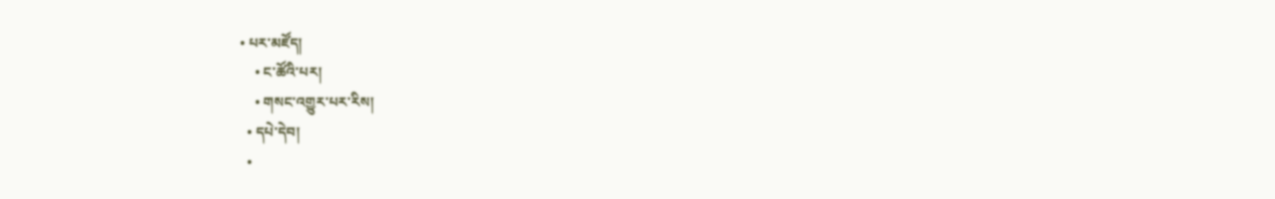• པར་མཛོད།
    • ང་ཚོའི་པར།
    • གསང་འགྱུར་པར་རིས།
  • དཔེ་དེབ།
  •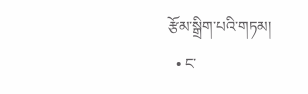རྩོམ་སྒྲིག་པའི་གཏམ།
  • ང་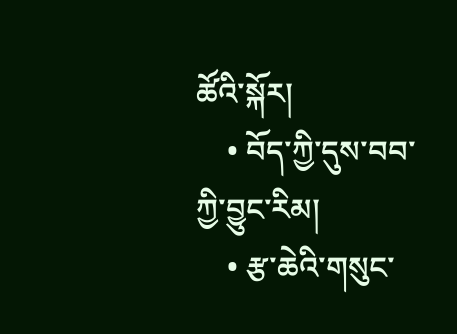ཚོའི་སྐོར།
    • བོད་ཀྱི་དུས་བབ་ཀྱི་བྱུང་རིམ།
    • རྩ་ཆེའི་གསུང་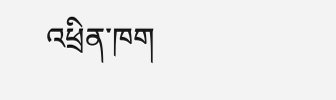འཕྲིན་ཁག